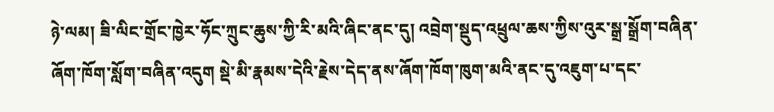ཉེ་ལམ། ཟི་ལིང་གྲོང་ཁྱེར་ཧོང་ཀྲུང་ཆུས་ཀྱི་རི་མའི་ཞིང་ནང་དུ། འབྲེག་སྡུད་འཕྲུལ་ཆས་ཀྱིས་འུར་སྒྲ་སྒྲོག་བཞིན་ཞོག་ཁོག་སློག་བཞིན་འདུག སྡེ་མི་རྣམས་དེའི་རྗེས་དེད་ནས་ཞོག་ཁོག་ཁུག་མའི་ནང་དུ་འཇུག་པ་དང་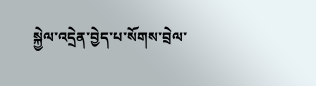སྐྱེལ་འདྲེན་བྱེད་པ་སོགས་བྲེལ་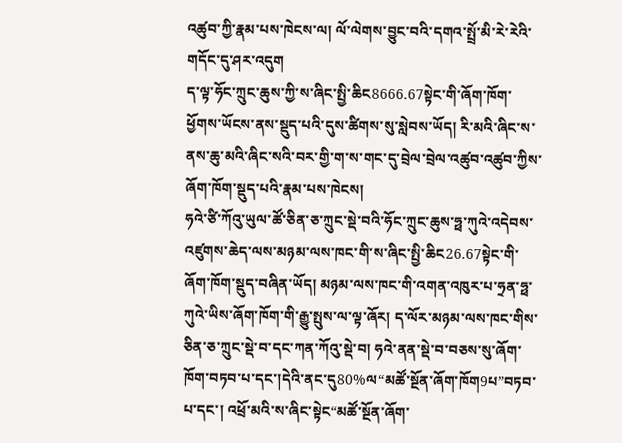འཚུབ་ཀྱི་རྣམ་པས་ཁེངས་ལ། ལོ་ལེགས་བྱུང་བའི་དགའ་སྤྲོ་མི་རེ་རེའི་གདོང་དུ་ཤར་འདུག
ད་ལྟ་ཧོང་ཀྲུང་ཆུས་ཀྱི་ས་ཞིང་སྤྱི་ཆིང8666.67སྟེང་གི་ཞོག་ཁོག་ཕྱོགས་ཡོངས་ནས་སྡུད་པའི་དུས་ཚིགས་སུ་སླེབས་ཡོད། རི་མའི་ཞིང་ས་ནས་ཆུ་མའི་ཞིང་སའི་བར་གྱི་ག་ས་གང་དུ་བྲེལ་བྲེལ་འཚུབ་འཚུབ་ཀྱིས་ཞོག་ཁོག་སྡུད་པའི་རྣམ་པས་ཁེངས།
ཧའེ་ཙི་ཀོའུ་ཡུལ་ཚོ་ཅིན་ཅ་ཀྲུང་སྡེ་བའི་ཧོང་ཀྲུང་ཆུས་ཧྥ་ཀུའེ་འདེབས་འཛུགས་ཆེད་ལས་མཉམ་ལས་ཁང་གི་ས་ཞིང་སྤྱི་ཆིང26.67སྟེང་གི་ཞོག་ཁོག་སྡུད་བཞིན་ཡོད། མཉམ་ལས་ཁང་གི་འགན་འཁུར་པ་ཧྲན་ཧྥ་ཀུའེ་ཡིས་ཞོག་ཁོག་གི་རྒྱུ་སྤུས་ལ་ལྟ་ཞོར། ད་ལོར་མཉམ་ལས་ཁང་གིས་ཅིན་ཅ་ཀྲུང་སྡེ་བ་དང་ཀན་ཀོའུ་སྡེ་བ། ཧའེ་ནན་སྡེ་བ་བཅས་སུ་ཞོག་ཁོག་བཏབ་པ་དང་།དེའི་ནང་དུ80%ལ“མཚོ་སྔོན་ཞོག་ཁོག9པ”བཏབ་པ་དང་། འཕྲོ་མའི་ས་ཞིང་སྟེང“མཚོ་སྔོན་ཞོག་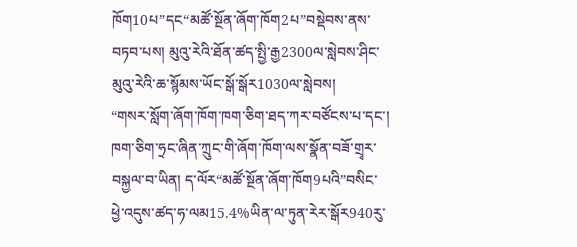ཁོག10པ”དང“མཚོ་སྔོན་ཞོག་ཁོག2པ”བསྡེབས་ནས་བཏབ་པས། མུའུ་རེའི་ཐོན་ཚད་སྤྱི་རྒྱ2300ལ་སླེབས་ཤིང་མུའུ་རེའི་ཆ་སྙོམས་ཡོང་སྒོ་སྒོར1030ལ་སླེབས།
“གསར་སློག་ཞོག་ཁོག་ཁག་ཅིག་ཐད་ཀར་བཙོངས་པ་དང་། ཁག་ཅིག་ཧྲང་ཞིན་ཀྲུང་གི་ཞོག་ཁོག་ལས་སྣོན་བཟོ་གྲྭར་བསྐྱལ་བ་ཡིན། ད་ལོར“མཚོ་སྔོན་ཞོག་ཁོག9པའི”བསིང་ཕྱེ་འདུས་ཚད་ཧ་ལམ15.4%ཡིན་ལ་ཏུན་རེར་སྒོར940རུ་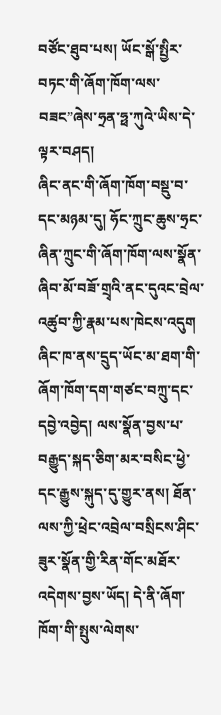བཙོང་ཐུབ་པས། ཡོང་སྒོ་སྤྱིར་བཏང་གི་ཞོག་ཁོག་ལས་བཟང”ཞེས་ཧྲན་ཧྥ་ཀུའེ་ཡིས་དེ་ལྟར་བཤད།
ཞིང་ནང་གི་ཞོག་ཁོག་བསྡུ་བ་དང་མཉམ་དུ། ཧོང་ཀྲུང་ཆུས་ཧྲང་ཞིན་ཀྲུང་གི་ཞོག་ཁོག་ལས་སྣོན་ཞིབ་མོ་བཟོ་གྲྭའི་ནང་དུའང་བྲེལ་འཚུབ་ཀྱི་རྣམ་པས་ཁེངས་འདུག ཞིང་ཁ་ནས་དྲུད་ཡོང་མ་ཐག་གི་ཞོག་ཁོག་དག་གཙང་བཀྲུ་དང་དབྱེ་འབྱེད། ལས་སྣོན་བྱས་པ་བརྒྱུད་སྐད་ཅིག་མར་བསིང་ཕྱེ་དང་རྒྱུས་སྐུད་དུ་གྱུར་ནས། ཐོན་ལས་ཀྱི་ཕྲེང་འབྲེལ་བསྲིངས་ཤིང་ཟུར་སྣོན་གྱི་རིན་གོང་མཐོར་འདེགས་བྱས་ཡོད། དེ་ནི་ཞོག་ཁོག་གི་སྤུས་ལེགས་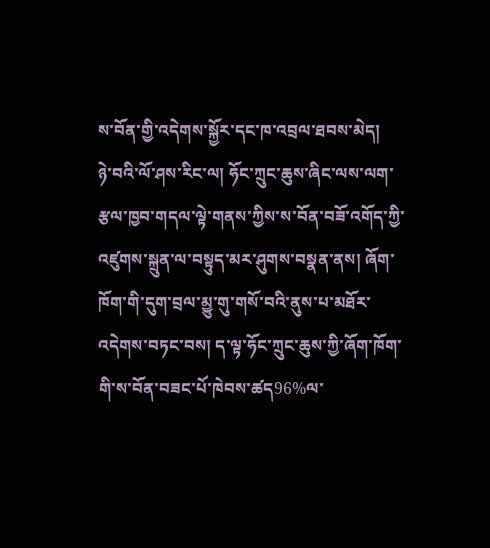ས་བོན་གྱི་འདེགས་སྐྱོར་དང་ཁ་འབྲལ་ཐབས་མེད།
ཉེ་བའི་ལོ་ཤས་རིང་ལ། ཧོང་ཀྲུང་ཆུས་ཞིང་ལས་ལག་རྩལ་ཁྱབ་གདལ་ལྟེ་གནས་ཀྱིས་ས་བོན་བཟོ་འགོད་ཀྱི་འཛུགས་སྐྲུན་ལ་བསྟུད་མར་ཤུགས་བསྣན་ནས། ཞོག་ཁོག་གི་དུག་བྲལ་མྱུ་གུ་གསོ་བའི་ནུས་པ་མཐོར་འདེགས་བཏང་བས། ད་ལྟ་ཧོང་ཀྲུང་ཆུས་ཀྱི་ཞོག་ཁོག་གི་ས་བོན་བཟང་པོ་ཁེབས་ཚད96%ལ་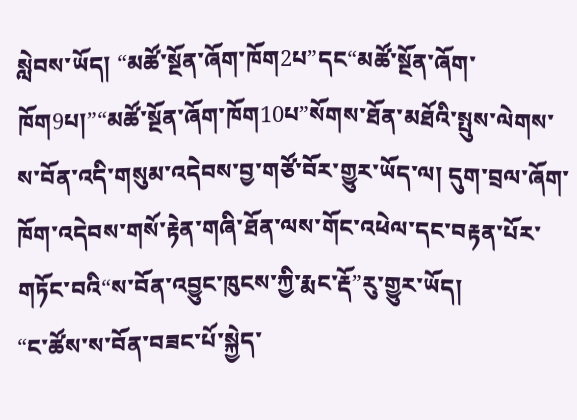སླེབས་ཡོད། “མཚོ་སྔོན་ཞོག་ཁོག2པ”དང“མཚོ་སྔོན་ཞོག་ཁོག9པ།”“མཚོ་སྔོན་ཞོག་ཁོག10པ”སོགས་ཐོན་མཐོའི་སྤུས་ལེགས་ས་བོན་འདི་གསུམ་འདེབས་བྱ་གཙོ་བོར་གྱུར་ཡོད་ལ། དུག་བྲལ་ཞོག་ཁོག་འདེབས་གསོ་རྟེན་གཞི་ཐོན་ལས་གོང་འཕེལ་དང་བརྟན་པོར་གཏོང་བའི“ས་བོན་འབྱུང་ཁུངས་ཀྱི་རྨང་རྡོ”རུ་གྱུར་ཡོད།
“ང་ཚོས་ས་བོན་བཟང་པོ་སྐྱེད་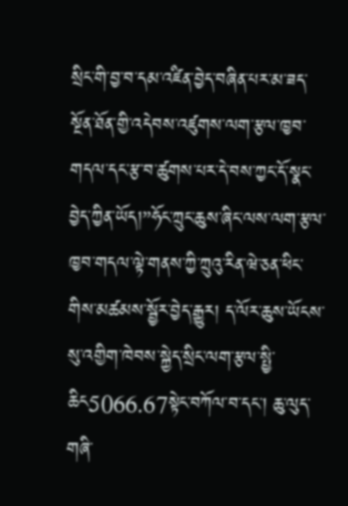སྲིང་གི་བྱ་བ་དམ་འཛིན་བྱེད་བཞིན་པར་མ་ཟད་སྔོན་ཐོན་གྱི་འདེབས་འཛུགས་ལག་རྩལ་ཁྱབ་གདལ་དང་རྩ་བ་ཚུགས་པར་དེ་བས་ཀྱང་དོ་སྣང་བྱེད་ཀྱིན་ཡོད།”ཧོང་ཀྲུང་ཆུས་ཞིང་ལས་ལག་རྩལ་ཁྱབ་གདལ་ལྟེ་གནས་ཀྱི་ཀྲུའུ་རིན་ཝེ་ཅན་ཕིང་གིས་མཚམས་སྦྱོར་བྱེད་རྒྱུར། ད་ལོར་ཆུས་ཡོངས་སུ་འགྱིག་ཁེབས་སྐྱེད་སྲིང་ལག་རྩལ་སྤྱི་ཆིང5066.67སྟེང་བཀོལ་བ་དང་། ཆུ་ལུད་གཞི་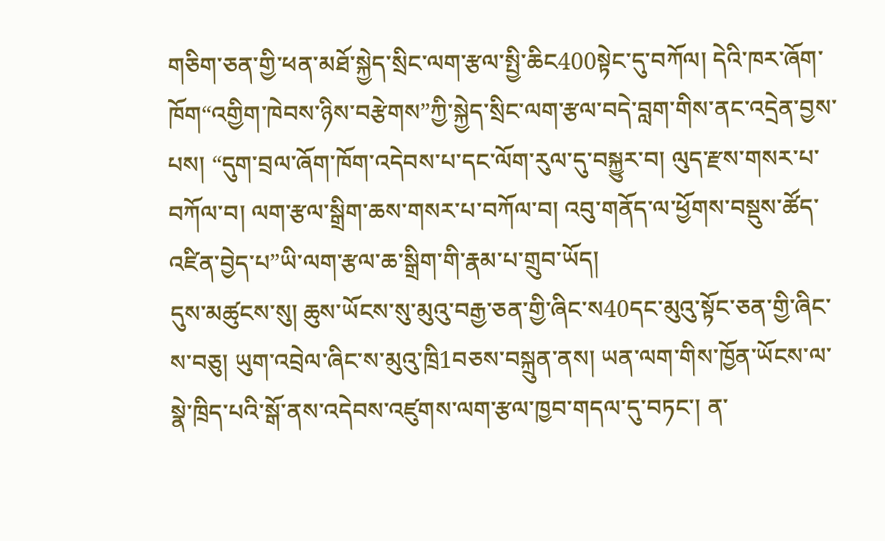གཅིག་ཅན་གྱི་ཕན་མཐོ་སྐྱེད་སྲིང་ལག་རྩལ་སྤྱི་ཆིང400སྟེང་དུ་བཀོལ། དེའི་ཁར་ཞོག་ཁོག“འགྱིག་ཁེབས་ཉིས་བརྩེགས”ཀྱི་སྐྱེད་སྲིང་ལག་རྩལ་བདེ་བླག་གིས་ནང་འདྲེན་བྱས་པས། “དུག་བྲལ་ཞོག་ཁོག་འདེབས་པ་དང་ལོག་རུལ་དུ་བསྐྱུར་བ། ལུད་རྫས་གསར་པ་བཀོལ་བ། ལག་རྩལ་སྒྲིག་ཆས་གསར་པ་བཀོལ་བ། འབུ་གནོད་ལ་ཕྱོགས་བསྡུས་ཚོད་འཛིན་བྱེད་པ”ཡི་ལག་རྩལ་ཆ་སྒྲིག་གི་རྣམ་པ་གྲུབ་ཡོད།
དུས་མཚུངས་སུ། ཆུས་ཡོངས་སུ་མུའུ་བརྒྱ་ཅན་གྱི་ཞིང་ས40དང་མུའུ་སྟོང་ཅན་གྱི་ཞིང་ས་བཅུ། ཡུག་འབྲེལ་ཞིང་ས་མུའུ་ཁྲི1བཅས་བསྐྲུན་ནས། ཡན་ལག་གིས་ཁྱོན་ཡོངས་ལ་སྣེ་ཁྲིད་པའི་སྒོ་ནས་འདེབས་འཛུགས་ལག་རྩལ་ཁྱབ་གདལ་དུ་བཏང་། ན་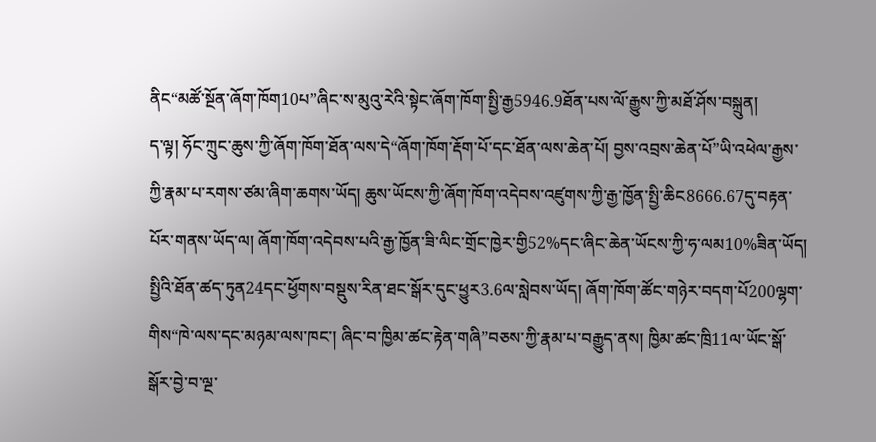ནིང“མཚོ་སྔོན་ཞོག་ཁོག10པ”ཞིང་ས་མུའུ་རེའི་སྟེང་ཞོག་ཁོག་སྤྱི་རྒྱ5946.9ཐོན་པས་ལོ་རྒྱུས་ཀྱི་མཐོ་ཤོས་བསྐྲུན།
ད་ལྟ། ཧོང་ཀྲུང་ཆུས་ཀྱི་ཞོག་ཁོག་ཐོན་ལས་དེ“ཞོག་ཁོག་རྡོག་པོ་དང་ཐོན་ལས་ཆེན་པོ། བྱས་འབྲས་ཆེན་པོ”ཡི་འཕེལ་རྒྱས་ཀྱི་རྣམ་པ་རགས་ཙམ་ཞིག་ཆགས་ཡོད། ཆུས་ཡོངས་ཀྱི་ཞོག་ཁོག་འདེབས་འཛུགས་ཀྱི་རྒྱ་ཁྱོན་སྤྱི་ཆིང8666.67དུ་བརྟན་པོར་གནས་ཡོད་ལ། ཞོག་ཁོག་འདེབས་པའི་རྒྱ་ཁྱོན་ཟི་ལིང་གྲོང་ཁྱེར་གྱི52%དང་ཞིང་ཆེན་ཡོངས་ཀྱི་ཧ་ལམ10%ཟིན་ཡོད། སྤྱིའི་ཐོན་ཚད་ཏུན24དང་ཕྱོགས་བསྡུས་རིན་ཐང་སྒོར་དུང་ཕྱུར3.6ལ་སླེབས་ཡོད། ཞོག་ཁོག་ཚོང་གཉེར་བདག་པོ200ལྷག་གིས“ཁེ་ལས་དང་མཉམ་ལས་ཁང་། ཞིང་བ་ཁྱིམ་ཚང་རྟེན་གཞི”བཅས་ཀྱི་རྣམ་པ་བརྒྱུད་ནས། ཁྱིམ་ཚང་ཁྲི11ལ་ཡོང་སྒོ་སྒོར་བྱེ་བ་ལྔ་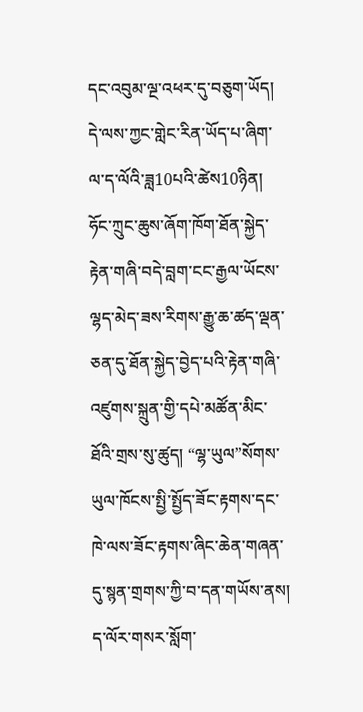དང་འབུམ་ལྔ་འཕར་དུ་བཅུག་ཡོད།
དེ་ལས་ཀྱང་གླེང་རིན་ཡོད་པ་ཞིག་ལ་ད་ལོའི་ཟླ10པའི་ཚེས10ཉིན། ཧོང་ཀྲུང་ཆུས་ཞོག་ཁོག་ཐོན་སྐྱེད་རྟེན་གཞི་བདེ་བླག་ངང་རྒྱལ་ཡོངས་ལྷད་མེད་ཟས་རིགས་རྒྱུ་ཆ་ཚད་ལྡན་ཅན་དུ་ཐོན་སྐྱེད་བྱེད་པའི་རྟེན་གཞི་འཛུགས་སྐྲུན་གྱི་དཔེ་མཚོན་མིང་ཐོའི་གྲས་སུ་ཚུད། “ལྷ་ཡུལ”སོགས་ཡུལ་ཁོངས་སྤྱི་སྤྱོད་ཟོང་རྟགས་དང་ཁེ་ལས་ཟོང་རྟགས་ཞིང་ཆེན་གཞན་དུ་སྙན་གྲགས་ཀྱི་བ་དན་གཡོས་ནས། ད་ལོར་གསར་སློག་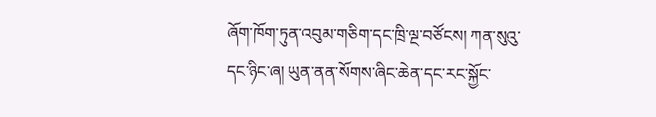ཞོག་ཁོག་ཏུན་འབུམ་གཅིག་དང་ཁྲི་ལྔ་བཙོངས། ཀན་སུའུ་དང་ཉིང་ཞ། ཡུན་ནན་སོགས་ཞིང་ཆེན་དང་རང་སྐྱོང་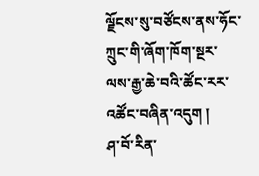ལྗོངས་སུ་བཙོངས་ནས་ཧོང་ཀྲུང་གི་ཞོག་ཁོག་སྔར་ལས་རྒྱ་ཆེ་བའི་ཚོང་རར་འཚོང་བཞིན་འདུག །
ཤ་བོ་རིན་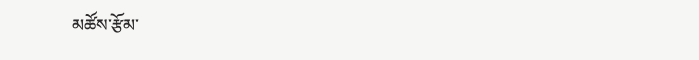མཚོས་རྩོམ་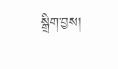སྒྲིག་བྱས།